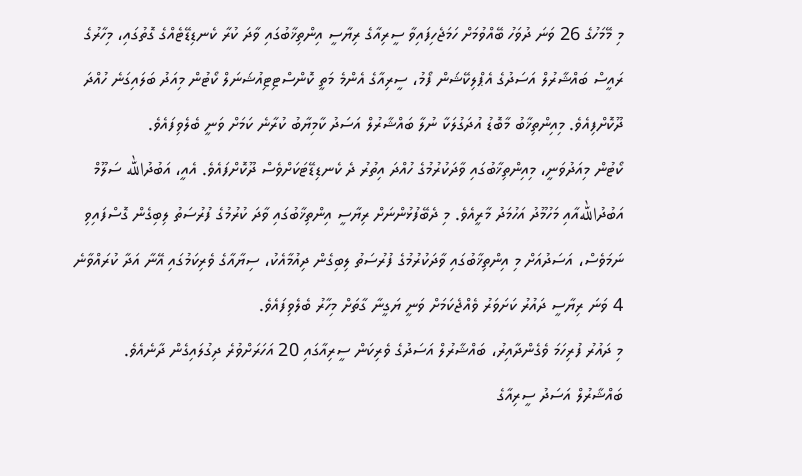މި މޭމަހުގެ 26 ވަނަ ދުވަހު ބޭއްވުމަށް ހަމަޖެހިފައިވާ ސީރިއާގެ ރިޔާސީ އިންތިޚާބުގައި ވާދަ ކުރާ ކެނޑިޑޭޓެއްގެ ގޮތުގައި، މިހާރުގެ ރައީސް ބައްޝާރުލް އަސަދުގެ އެޕްލިކޭޝަން ފޯމު، ސީރިއާގެ އެންމެ މަތީ ކޮންސްޓިޓިއުޝަނަލް ކޯޓުން މިއަދު ބަލައިގަނެ ހުއްދަ ދޫކޮށްފިއެވެ. މިއިންތިޚާބު މާބޮޑު އުދަގުލަކާ ނުލާ ބައްޝާރުލް އަސަދު ކާމިޔާބު ކުރާނެ ކަމަށް ވަނީ ބެލެވިފައެވެ.
ކޯޓުން މިއަދުވަނީ، މިއިންތިޚާބުގައި ވާދަކުރުމުގެ ހުއްދަ އިތުރު ދެ ކެނޑިޑޭޓަކަށްވެސް ދޫކޮށްފައެވެ. އެއީ، އަބުދުالله ސަލޫމް އަބުދުاللهއާއި މަހުމޫދު އަހުމަދު މާރީއެވެ. މި ދެބޭފުޅުންނަށް ރިޔާސީ އިންތިޚާބުގައި ވާދަ ކުރުމުގެ ފުރުސަތު ލިބިގެން ގޮސްފައިވި ނަމަވެސް، އަސަދުއަށް މި އިންތިޚާބުގައި ވާދަކުރުމުގެ ފުރުސަތު ލިބިގެން ދިއުމާއެކު، ސިޔާއާގެ ވެރިކަމުގައި އޭނާ އަދާ ކުރައްވާނެ 4 ވަނަ ރިޔާސީ ދައުރު ކަށަވަރު ވެއްޖެކަމަށް ވަނީ ޔަގީނާ ގާތަށް މިހާރު ބެލެވިފައެވެ.
މި ދައުރު ފުރިހަމަ ވެގެންދާއިރު، ބައްޝާރުލް އަސަދުގެ ވެރިކަން ސީރިއާގައި 20 އަހަރަށްވުރެ ދިގުލައިގެން ދާނެއެވެ.
ބައްޝާރުލް އަސަދު ސީރިއާގެ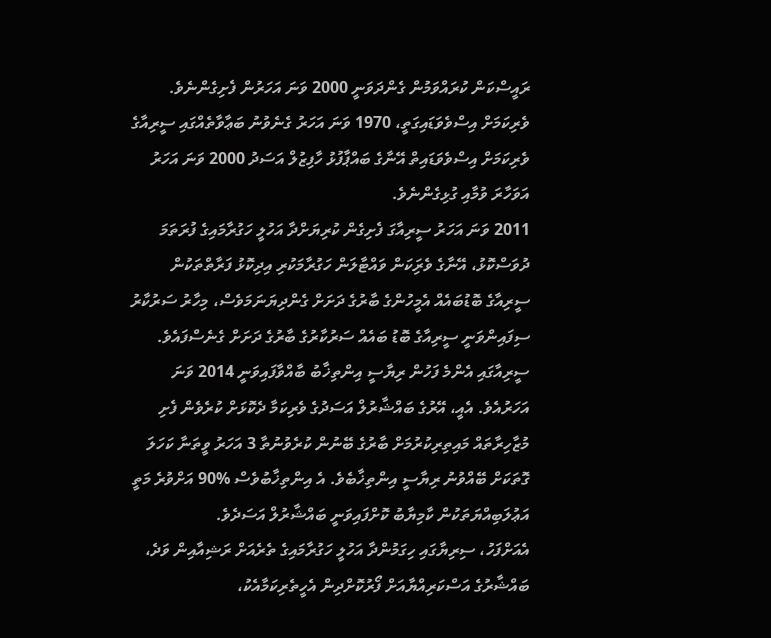ރައީސްކަން ކުރައްވަމުން ގެންދަވަނީ 2000 ވަނަ އަހަރުން ފެށިގެންނެވެ. ވެރިކަމަށް އިސްވެވަޑައިގަތީ، 1970 ވަނަ އަހަރު ގެނެވުނު ބަޢާވާތެއްގައި ސީރިއާގެ ވެރިކަމަށް އިސްވެވަޑައިތް އޭނާގެ ބައްޕާފުޅު ހާފިޒުލް އަސަދު 2000 ވަނަ އަހަރު އަވަހާރަ ވުމާއި ގުޅިގެންނެވެ.
2011 ވަނަ އަހަރު ސީރިއާގަ ފެށިގެން ކުރިޔަށްދާ އަހުލީ ހަގުރާމައިގެ ފުރަތަމަ ދުވަސްކޮޅު، އޭނާގެ ވެރިަކަން ވައްޓާލަން ހަގުރާމަކުރި އިދިކޮޅު ފަރާތްތަކުން ސީރިއާގެ ބޮޑުބައެއް އެމީހުންގެ ބާރުގެ ދަށަށް ގެންދިޔަނަމަވެސް، މިހާރު ސަރުކާރު ސިފައިންވަނީ ސީރިއާގެ ބޮޑު ބައެއް ސަރުކާރުގެ ބާރުގެ ދަށަށް ގެނެސްފައެވެ.
ސީރިއާގައި އެންމެ ފަހުން ރިޔާސީ އިންތިޚާބު ބާއްވާފައިވަނީ 2014 ވަނަ އަހަރުއެވެ. އެއީ، އޭރުގެ ބައްޝާރުލް އަސަދުގެ ވެރިކަމާ ދެކޮޅަށް ކުރެވެން ފެށި މުޒާހިރާތައް މައިތިރިކުރުމަށް ބާރުގެ ބޭނުން ކުރެވުނުތާ 3 އަހަރު ވީތަނާ ކަހަލަ ގޮތަކަށް ބޭއްވުނު ރިޔާސީ އިންތިޚާބެވެ. އެ އިންތިޚާބުވެސް %90 އަށްވުރެ މަތީ އަޢުލަބިއްޔަތަކުން ކާމިޔާބު ކޮށްފައިވަނީ ބައްޝާރުލް އަސަދެވެ.
އެއަށްފަހު، ސިރިޔާގައި ހިގަމުންދާ އަހުލީ ހަގުރާމައިގެ ތެރެއަށް ރަޝިއާއިން ވަދެ، ބައްޝާރުގެ އަސްކަރިއްޔާއަށް ފޯރުކޮށްދިން އެހީތެރިކަމާއެކު،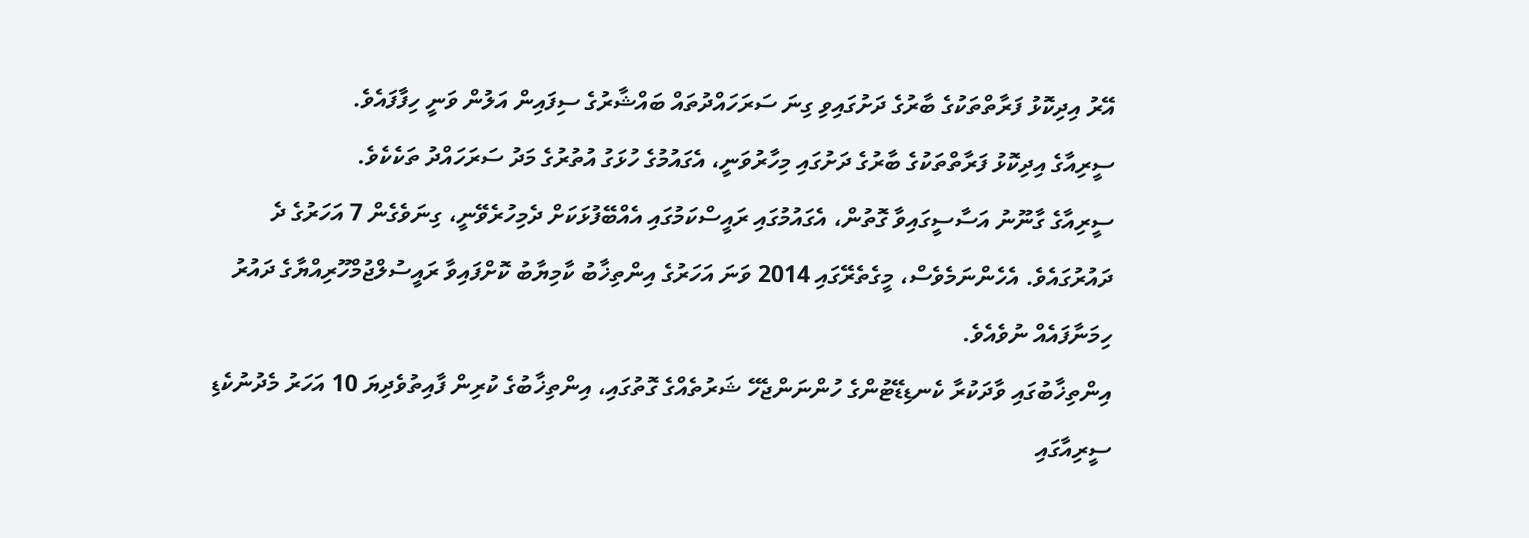އޭރު އިދިކޮޅު ފަރާތްތަކުގެ ބާރުގެ ދަށުގައިވި ގިނަ ސަރަހައްދުތައް ބައްޝާރުގެ ސިފައިން އަލުން ވަނީ ހިފާފައެވެ.
ސީރިއާގެ އިދިކޮޅު ފަރާތްތަކުގެ ބާރުގެ ދަށުގައި މިހާރުވަނީ، އެގައުމުގެ ހުޅަގު އުތުރުގެ މަދު ސަރަހައްދު ތަކެކެވެ.
ސީރިއާގެ ގާނޫނު އަސާސީގައިވާ ގޮތުން، އެގައުމުގައި ރައީސްކަމުގައި އެއްބޭފުޅަކަށް ދެމިހުރެވޭނީ، ގިނަވެގެން 7 އަހަރުގެ ދެ ދައުރުގައެވެ. އެހެންނަމެވެސް، މީގެތެރޭގައި 2014 ވަނަ އަހަރުގެ އިންތިޚާބު ކާމިޔާބު ކޮށްފައިވާ ރައީސުލްޖުމްހޫރިއްޔާގެ ދައުރު ހިމަނާފައެއް ނުވެއެވެ.
އިންތިޚާބުގައި ވާދަކުރާ ކެނޑިޑޭޓުންގެ ހުންނަންޖެހޭ ޝަރުތެއްގެ ގޮތުގައި، އިންތިޚާބުގެ ކުރިން ފާއިތުވެދިޔަ 10 އަހަރު މެދުނުކެޑި ސީރިއާގައި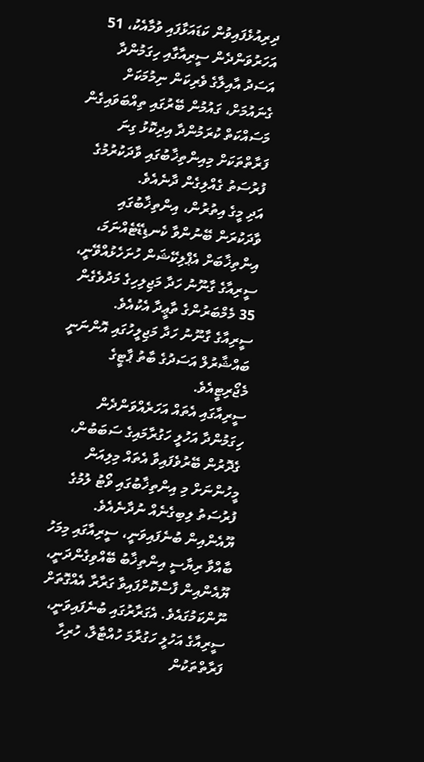ދިރިއުޅެފައިވުން ކަޑައަޅާފައި ވުމާއެކު، 51 އަހަރުވަންދެން ސީރިއާގާއި ހިގަމުންދާ އަސަދު އާއިލާގެ ވެރިކަން ނިމުމަކަށް ގެނައުމަށް، ގައުމުން ބޭރުގައި ތިއްބަވައިގެން މަސައްކަތް ކުރަމުންދާ އިދިކޮޅު ގިނަ ފަރާތްތަކަށް މިއިންތިޚާބުގައި ވާދަކުރުމުގެ ފުރުސަތު ގެއްލިގެން ދާނެއެވެ.
އަދި މީގެ އިތުރުން، އިންތިޚާބުގައި ވާދަކުރަން ބޭނުންވާ ކެނޑިޑޭޓެއްނަމަ، އިންތިޚާބަށް އެޕްލިކޭޝަން ހުށަހެޅުއްވޭނީ، ސީރިއާގެ ގާނޫނު ހަދާ މަޖިލިހިގެ މަދުވެގެން 35 މެމްބަރުންގެ ތާޢީދާ އެކުއެވެ.
ސީރިއާގެ ގާނޫނު ހަދާ މަޖިލީހުގައި އޮންނަނީ ބައްޝާރުލް އަސަދުގެ ބާތު ޕާޓީގެ މެޖޯރިޓީއެވެ.
ސީރިއާގައި އެތައް އަހަރެއްވަންދެން ހިގަމުންދާ އަހުލީ ހަގުރާމައިގެ ސަބަބުން، ގެދޮރުން ބޭރުވެފައިވާ އެތައް މިލިއަން މީހުންނަށް މި އިންތިޚާބުގައި ވޯޓު ލުމުގެ ފުރުސަތު ލިބިގެނެއް ނުދާނެއެވެ.
ޔޫއެންއިން ބުނެފައިވަނީ، ސީރިއާގައި މިމަހު ބާއްވާ ރިޔާސީ އިންތިޚާބު ބޭއްވިގެންދަނީ، ޔޫއެންއިން ފާސްކޮށްފައިވާ ގަރާރާ އެއްގޮތަށް ނޫންކަމުގައެވެ. އެގަރާރުގައި ބުނެފައިވަނީ، ސީރިއާގެ އަހުލީ ހަގުރާމަ ހުއްޓާލާ، ހުރިހާ ފަރާތްތަކުން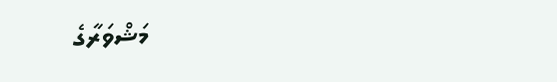މަޝްވަރާގެ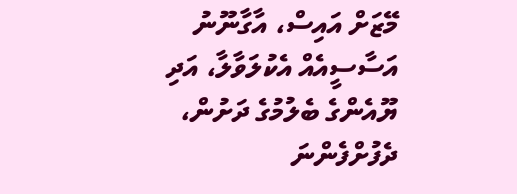މޭޒަށް އައިސް، އާގާނޫނު އަސާސީއެއް އެކުލަވާލާ، އަދި ޔޫއެންގެ ބެލުމުގެ ދަށުން، ދެފުށްފެންނަ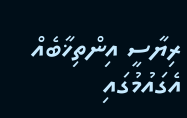ރިޔާސީ އިންތިޚާބެއް އެގައުމުގައި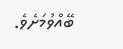ބޭއްވުމަށެވެ.